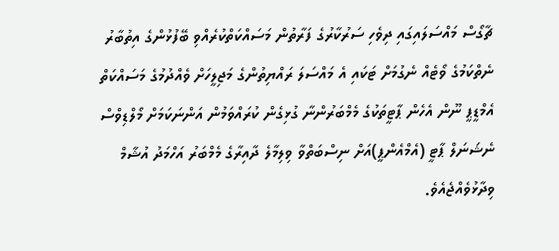ޗާގޯސް މައްސަލައިގައި ދިވެހި ސަރުކާރުގެ ފަރާތުން މަސައްކަތްކުރެއްވި ބޭފުޅުންގެ އިތުބާރު ނެތްކަމުގެ ވޯޓެއް ނެގުމަށް ޓަކައި އެ މައްސަލަ ރައްޔިތުންގެ މަޖިލީހަށް ވެއްދުމުގެ މަސައްކަތް އެމްޑީޕީ ނޫން އެހެން ޕާޓީތަކުގެ މެމްބަރުންނާ ގުޅިގެން ކުރައްވަމުން އަންނަކަމަށް މޯލްޑިވްސް ނެޝަނަލް ޕާޓީ (އެމްއެންޕީ)އަށް ނިސްބަތްވާ ވިލިމާލެ ދާއިރާގެ މެމްބަރު އަހްމަދު އުޝާމް ވިދާޅުވެއްޖެއެވެ.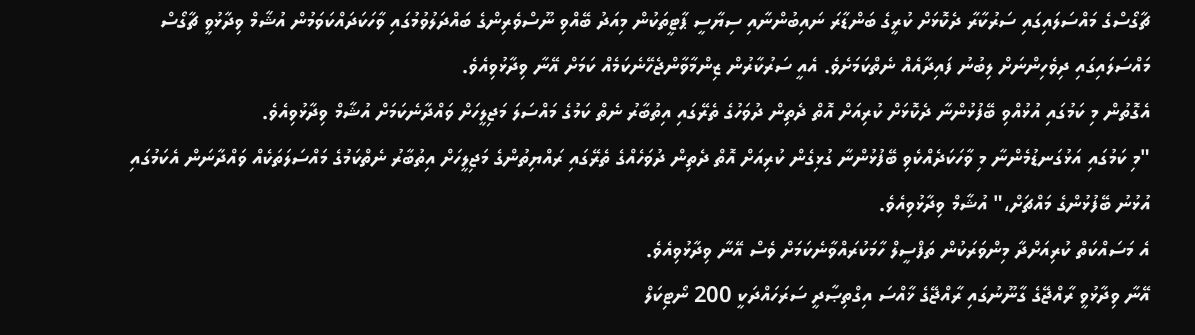ޗާގޯސްގެ މައްސަލައިގައި ސަރުކާރާ ދެކޮޅަށް ކުރީގެ ބަންޑާރަ ނައިބުންނާއި ސިޔާސީ ޕާޓީތަކުން މިއަދު ބޭއްވި ނޫސްވެރިންގެ ބައްދަލުވުމުގައި ވާހަކަދައްކަވަމުން އުޝާމް ވިދާޅުވީ ޗާގޯސް މައްސަލައިގައި ދިވެހިންނަށް ލިބުނު ފައިދާއެއް ނެތްކަމަށެވެ. އެއީ ސަރުކާރުން ޒިންމާވާންޖެހޭނެކަމެއް ކަމަށް އޭނާ ވިދާޅުވިއެވެ.
އެގޮތުން މި ކަމުގައި އުޅުއްވި ބޭފުޅުންނާ ދެކޮޅަށް ކުރިއަށް އޮތް ދެތިން ދުވަހުގެ ތެރޭގައި އިތުބާރު ނެތް ކަމުގެ މައްސަލަ މަޖިލީހަށް ވައްދާނެކަމަށް އުޝާމް ވިދާޅުވިއެވެ.
"މި ކަމުގައި އަޅުގަނޑުމެންނާ މި ވާހަކަދެއްކެވި ބޭފުޅުންނާ ގުޅިގެން ކުރިއަށް އޮތް ދެތިން ދުވަހެއްގެ ތެރޭގައި ރައްޔިތުންގެ މަޖިލީހަށް އިތުބާރު ނެތްކަމުގެ މައްސަލަތަކެއް ވައްދާނަން އެކަމުގައި އުޅުނު ބޭފުޅުންގެ މައްޗަށް،" އުޝާމް ވިދާޅުވިއެވެ.
އެ މަސައްކަތް ކުރިއަށްދާ މިންވަރަކުން ތަފްސީލް ހާމަކުރައްވާނެކަމަށް ވެސް އޭނާ ވިދާޅުވިއެވެ.
އޭނާ ވިދާޅުވީ ރާއްޖޭގެ ގާނޫނުގައި ރާއްޖޭގެ ޚާއްސަ އިގްތިޞާދީ ސަރަހައްދަކީ 200 ނޯޓިކަލް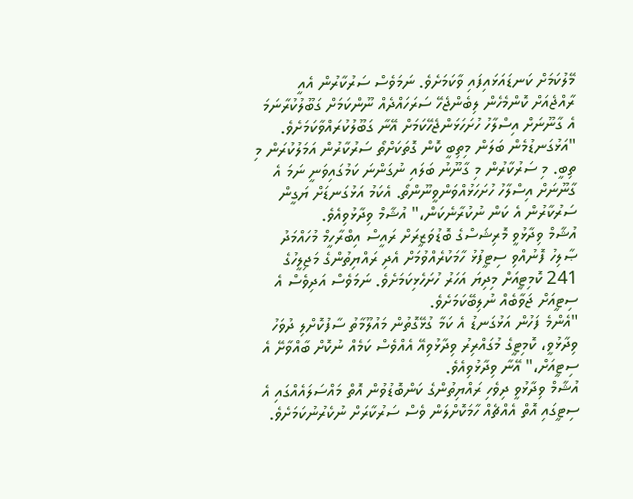މޭލުކަމަށް ކަނޑައަޅައިފައި ވާކަމަށެވެ. ނަމަވެސް ސަރުކާރުން އެއީ ރާއްޖެއަށް ކޮންމެހެން ލިބެންޖެހޭ ސަރަހައްދެއް ނޫންކަމަށް ގަބޫލުކުރާނަމަ އެ ގާނޫނަށް އިސްލާހު ހުށަހަޅަންޖެހޭކަމަށް އޭނާ ގަބޫލުކުރައްވާކަމަށެވެ.
"އަޅުގަނޑުމެން ބަލަން މިތިބީ ކޮން ގޮތަކަށްތޯ ސަރުކާރުން އަމަލުކުރަން މި ތިބީ. މި ސަރުކާރުން މި ގާނޫނު ބަލައި ނުގަންނަ ކަމުގައިވަނީ ނަމަ އެ ގާނޫނަށް އިސްލާހު ހުށަހަޅުއްވަންވީނޫންތޯ. އެކަމު އަޅުގަނޑަށް ޔަގީން ސަރުކާރުން އެ ކަން ނުކުރާނެކަން،" އުޝާމް ވިދާޅުވިއެވެ.
އުޝާމް ވިދާޅުވީ މޮރިޝަސްގެ ބޮޑުވަޒީރަށް ރައީސް އިބްރާހީމް މުހައްމަދު ޞާލިހު ފޮނުއްވި ސިޓީފުޅު ހާމަކުރެއްވުމަށް އެދި ރައްޔިތުންގެ މަޖިލީހުގެ 241 ކޮމިޓީއަށް މިދިޔަ އަހަރު ހުށަހެޅިކަމަށެވެ. ނަމަވެސް އަދިވެސް އެ ސިޓީއަށް ޖަވާބެއް ނުލިބޭކަމަށެވެ.
"އެންމެ ފަހުން އަޅުގަނޑު އެ ކަމާ ގުޅޭގޮތުން މައުލޫމާތު ސާފުކޮށްލި ދުވަހު ވިދާޅުވީ، ކޮމިޓީގެ މުގައްރިރު ވިދާޅުވިއޭ އެއްވެސް ކަމެއް ނުކޮށް ބާއްވާށޭ އެ ސިޓީއަށް،" އޭނާ ވިދާޅުވިއެވެ.
އުޝާމް ވިދާޅުވީ ދިވެހި ރައްޔިތުންގެ ކަންބޮޑުވުން އޮތް މައްސަލައެއްގައި އެ ސިޓީގައި އޮތް އެއްޗެއް ހާމަކޮށްލަން ވެސް ސަރުކާރަށް ނުކެރުނުކަމަށެވެ.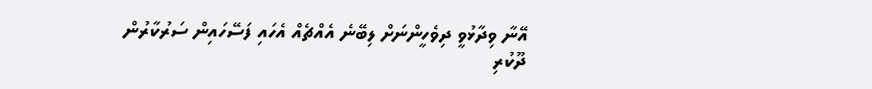އޭނާ ވިދާޅުވީ ދިވެހީންނަށް ލިބޭނެ އެއްޗެއް އެހައި ފަސޭހައިން ސަރުކާރުން ދޫކުރި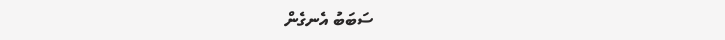ސަބަބު އެނގެން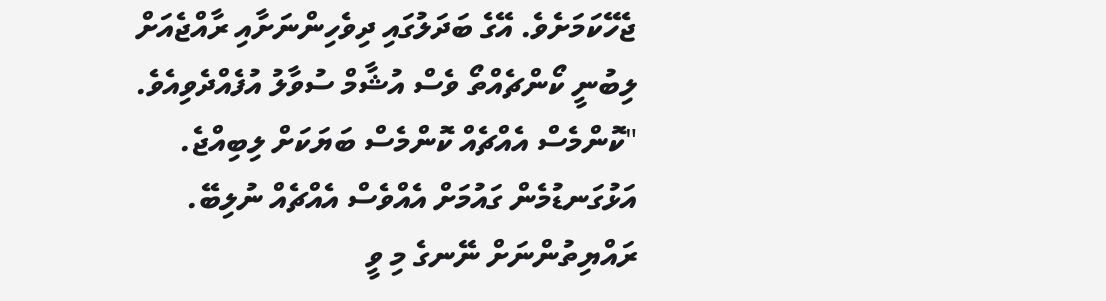ޖެހޭކަމަށެވެ. އޭގެ ބަދަލުގައި ދިވެހިންނަށާއި ރާއްޖެއަށް ލިބުނީ ކޯންޗެއްތޯ ވެސް އުޝާމް ސުވާލު އުފެއްދެވިއެވެ.
"ކޮންމެސް އެއްޗެއް ކޮންމެސް ބަޔަކަށް ލިބިއްޖެ. އަޅުގަނޑުމެން ގައުމަށް އެއްވެސް އެއްޗެއް ނުލިބޭ. ރައްޔިތުންނަށް ނޭނގެ މި ވީ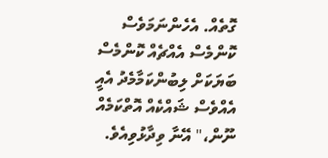ގޮތެއް. އެހެންނަމަވެސް ކޮންމެސް އެއްޗެއް ކޮންމެސް ބަޔަކަށް ލިބުންކަމާމެދު އެއީ އެއްވެސް ޝައްކެއް އޮތްކަމެއް ނޫން،" އޭނާ ވިދާޅުވިއެވެ.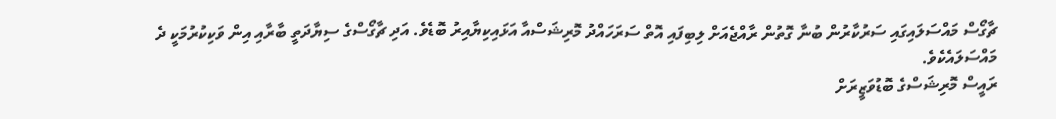ޗާގޯސް މައްސަލައިގައި ސަރުކާރުން ބުނާ ގޮތުން ރާއްޖެއަށް ލިބިފައި އޮތް ސަރަހައްދު މޮރިޝަސްއާ އަޅައިކިޔާއިރު ބޮޑެވެ. އަދި ޗާގޯސްގެ ސިޔާދަތީ ބާރާއި އިން ވަކިކުރުމަކީ ދެ މައްސަލައެކެވެ.
ރައީސް މޮރިޝަސްގެ ބޮޑުވަޒީރަށް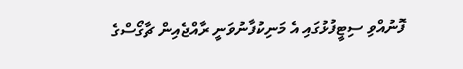ފޮނުއްވި ސިޓީފުޅުގައި އެ މަނިކުފާނުވަނީ ރާއްޖެއިން ޗާގޯސްގެ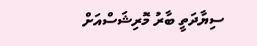ސިޔާދަތީ ބާރު މޮރިޝަސްއަށް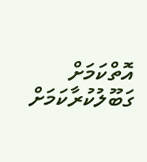އޮތްކަމަށް ގަބޫލުކުރާކަމަށް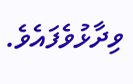ވިދާޅުވެފައެވެ.